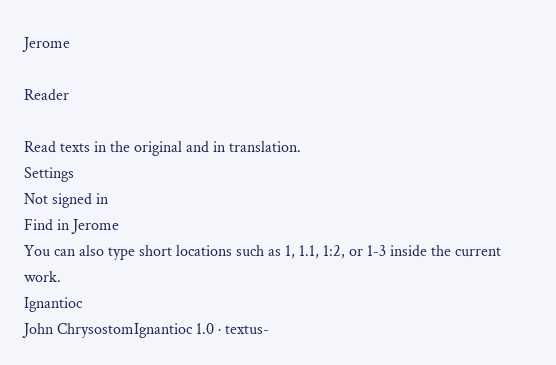Jerome

Reader

Read texts in the original and in translation.
Settings
Not signed in
Find in Jerome
You can also type short locations such as 1, 1.1, 1:2, or 1-3 inside the current work.
Ignantioc
John ChrysostomIgnantioc 1.0 · textus-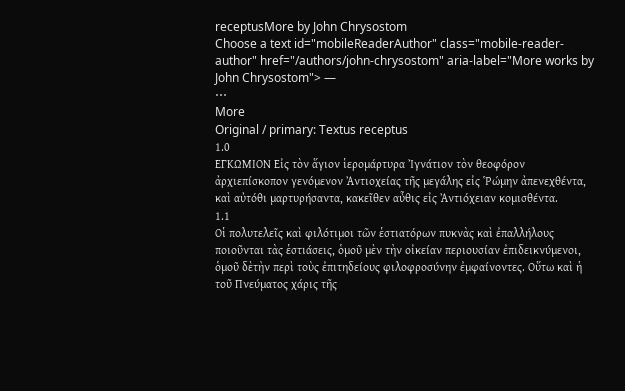receptusMore by John Chrysostom
Choose a text id="mobileReaderAuthor" class="mobile-reader-author" href="/authors/john-chrysostom" aria-label="More works by John Chrysostom"> —
⋯
More
Original / primary: Textus receptus
1.0
ΕΓΚΩΜΙΟΝ Εἰς τὸν ἅγιον ἱεροµάρτυρα Ἰγνάτιον τὸν θεοφόρον ἀρχιεπίσκοπον γενόµενον Ἀντιοχείας τῆς µεγάλης εἰς Ῥώµην ἀπενεχθέντα, καὶ αὐτόθι µαρτυρήσαντα, κακεῖθεν αὖθις εἰς Ἀντιόχειαν κοµισθέντα.
1.1
Οἱ πολυτελεῖς καὶ φιλότιµοι τῶν ἑστιατόρων πυκνὰς καὶ ἐπαλλήλους ποιοῦνται τὰς ἑστιάσεις, ὁµοῦ µὲν τὴν οἰκείαν περιουσίαν ἐπιδεικνύµενοι, ὁµοῦ δὲτὴν περὶ τοὺς ἐπιτηδείους φιλοφροσύνην ἐµφαίνοντες. Οὕτω καὶ ἡ τοῦ Πνεύµατος χάρις τῆς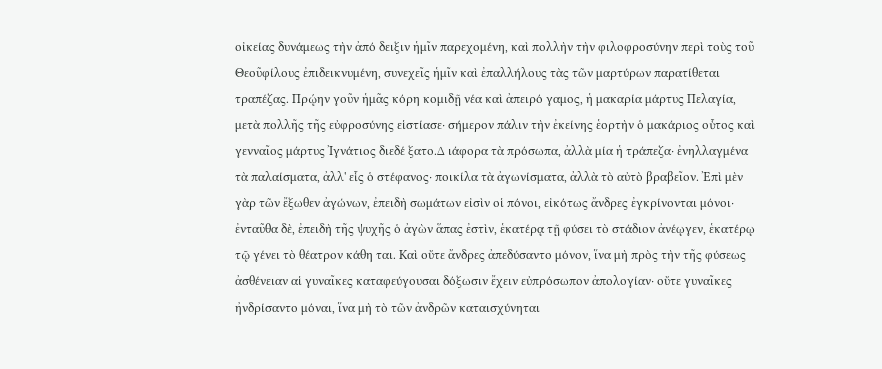οἰκείας δυνάµεως τὴν ἀπό δειξιν ἡµῖν παρεχοµένη, καὶ πολλὴν τὴν φιλοφροσύνην περὶ τοὺς τοῦ Θεοῦφίλους ἐπιδεικνυµένη, συνεχεῖς ἡµῖν καὶ ἐπαλλήλους τὰς τῶν µαρτύρων παρατίθεται τραπέζας. Πρῴην γοῦν ἡµᾶς κόρη κοµιδῇ νέα καὶ ἀπειρό γαµος, ἡ µακαρία µάρτυς Πελαγία, µετὰ πολλῆς τῆς εὐφροσύνης εἱστίασε· σήµερον πάλιν τὴν ἐκείνης ἑορτὴν ὁ µακάριος οὗτος καὶ γενναῖος µάρτυς Ἰγνάτιος διεδέ ξατο.∆ ιάφορα τὰ πρόσωπα, ἀλλὰ µία ἡ τράπεζα· ἐνηλλαγµένα τὰ παλαίσµατα, ἀλλ' εἷς ὁ στέφανος· ποικίλα τὰ ἀγωνίσµατα, ἀλλὰ τὸ αὐτὸ βραβεῖον. Ἐπὶ µὲν γὰρ τῶν ἔξωθεν ἀγώνων, ἐπειδὴ σωµάτων εἰσὶν οἱ πόνοι, εἰκότως ἄνδρες ἐγκρίνονται µόνοι· ἐνταῦθα δὲ, ἐπειδὴ τῆς ψυχῆς ὁ ἀγὼν ἅπας ἐστὶν, ἑκατέρᾳ τῇ φύσει τὸ στάδιον ἀνέῳγεν, ἑκατέρῳ τῷ γένει τὸ θέατρον κάθη ται. Καὶ οὔτε ἄνδρες ἀπεδύσαντο µόνον, ἵνα µὴ πρὸς τὴν τῆς φύσεως ἀσθένειαν αἱ γυναῖκες καταφεύγουσαι δόξωσιν ἔχειν εὐπρόσωπον ἀπολογίαν· οὔτε γυναῖκες ἠνδρίσαντο µόναι, ἵνα µὴ τὸ τῶν ἀνδρῶν καταισχύνηται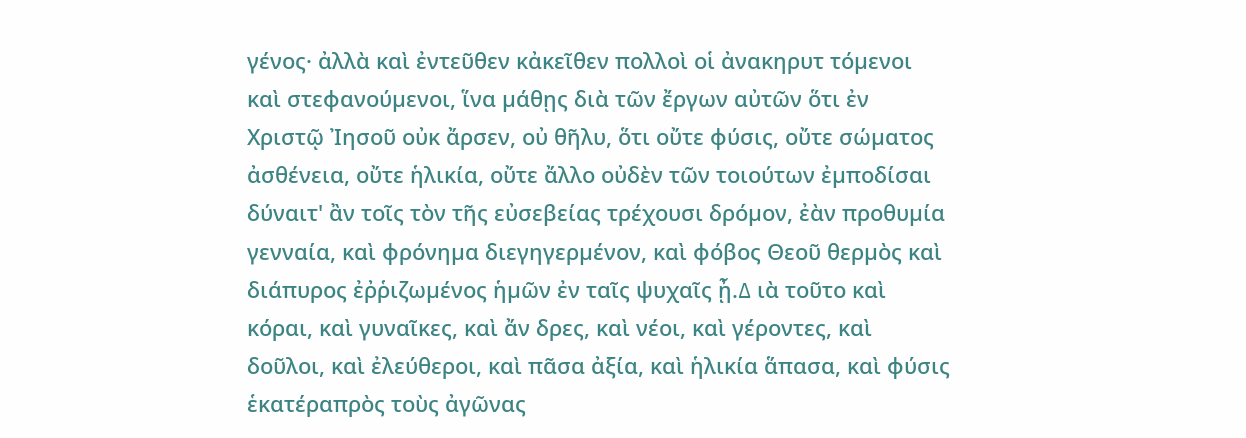γένος· ἀλλὰ καὶ ἐντεῦθεν κἀκεῖθεν πολλοὶ οἱ ἀνακηρυτ τόµενοι καὶ στεφανούµενοι, ἵνα µάθῃς διὰ τῶν ἔργων αὐτῶν ὅτι ἐν Χριστῷ Ἰησοῦ οὐκ ἄρσεν, οὐ θῆλυ, ὅτι οὔτε φύσις, οὔτε σώµατος ἀσθένεια, οὔτε ἡλικία, οὔτε ἄλλο οὐδὲν τῶν τοιούτων ἐµποδίσαι δύναιτ' ἂν τοῖς τὸν τῆς εὐσεβείας τρέχουσι δρόµον, ἐὰν προθυµία γενναία, καὶ φρόνηµα διεγηγερµένον, καὶ φόβος Θεοῦ θερµὸς καὶ διάπυρος ἐῤῥιζωµένος ἡµῶν ἐν ταῖς ψυχαῖς ᾖ.∆ ιὰ τοῦτο καὶ κόραι, καὶ γυναῖκες, καὶ ἄν δρες, καὶ νέοι, καὶ γέροντες, καὶ δοῦλοι, καὶ ἐλεύθεροι, καὶ πᾶσα ἀξία, καὶ ἡλικία ἅπασα, καὶ φύσις ἑκατέραπρὸς τοὺς ἀγῶνας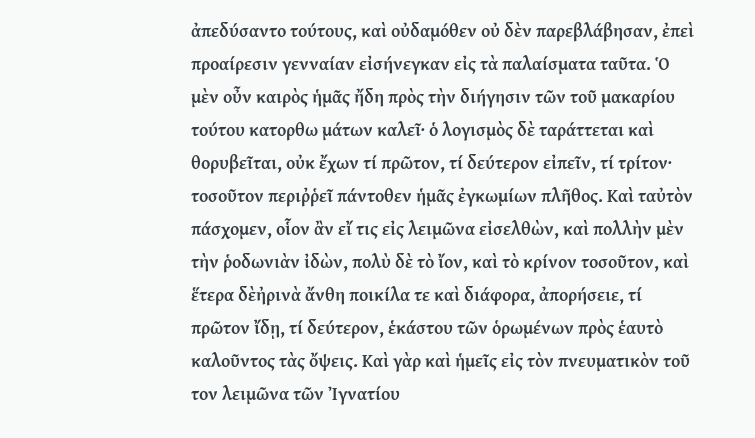ἀπεδύσαντο τούτους, καὶ οὐδαµόθεν οὐ δὲν παρεβλάβησαν, ἐπεὶ προαίρεσιν γενναίαν εἰσήνεγκαν εἰς τὰ παλαίσµατα ταῦτα. Ὁ µὲν οὖν καιρὸς ἡµᾶς ἤδη πρὸς τὴν διήγησιν τῶν τοῦ µακαρίου τούτου κατορθω µάτων καλεῖ· ὁ λογισµὸς δὲ ταράττεται καὶ θορυβεῖται, οὐκ ἔχων τί πρῶτον, τί δεύτερον εἰπεῖν, τί τρίτον· τοσοῦτον περιῤῥεῖ πάντοθεν ἡµᾶς ἐγκωµίων πλῆθος. Καὶ ταὐτὸν πάσχοµεν, οἷον ἂν εἴ τις εἰς λειµῶνα εἰσελθὼν, καὶ πολλὴν µὲν τὴν ῥοδωνιὰν ἰδὼν, πολὺ δὲ τὸ ἴον, καὶ τὸ κρίνον τοσοῦτον, καὶ ἕτερα δὲἠρινὰ ἄνθη ποικίλα τε καὶ διάφορα, ἀπορήσειε, τί πρῶτον ἴδῃ, τί δεύτερον, ἑκάστου τῶν ὁρωµένων πρὸς ἑαυτὸ καλοῦντος τὰς ὄψεις. Καὶ γὰρ καὶ ἡµεῖς εἰς τὸν πνευµατικὸν τοῦ τον λειµῶνα τῶν Ἰγνατίου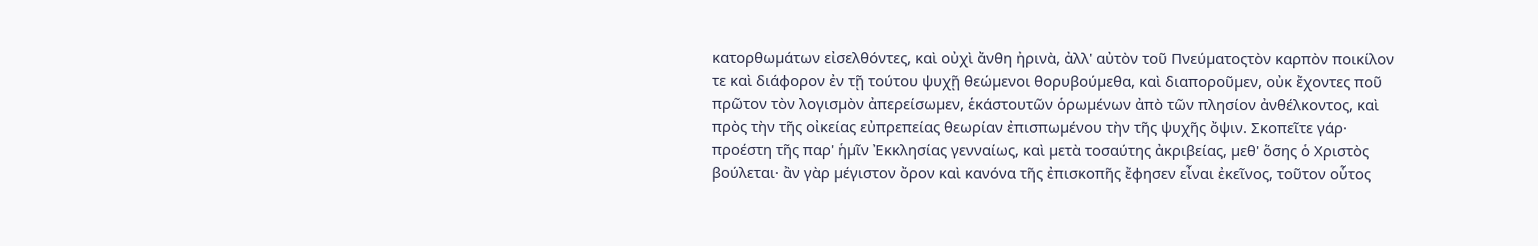κατορθωµάτων εἰσελθόντες, καὶ οὐχὶ ἄνθη ἠρινὰ, ἀλλ' αὐτὸν τοῦ Πνεύµατοςτὸν καρπὸν ποικίλον τε καὶ διάφορον ἐν τῇ τούτου ψυχῇ θεώµενοι θορυβούµεθα, καὶ διαποροῦµεν, οὐκ ἔχοντες ποῦ πρῶτον τὸν λογισµὸν ἀπερείσωµεν, ἑκάστουτῶν ὁρωµένων ἀπὸ τῶν πλησίον ἀνθέλκοντος, καὶ πρὸς τὴν τῆς οἰκείας εὐπρεπείας θεωρίαν ἐπισπωµένου τὴν τῆς ψυχῆς ὄψιν. Σκοπεῖτε γάρ· προέστη τῆς παρ' ἡµῖν Ἐκκλησίας γενναίως, καὶ µετὰ τοσαύτης ἀκριβείας, µεθ' ὅσης ὁ Χριστὸς βούλεται· ἂν γὰρ µέγιστον ὄρον καὶ κανόνα τῆς ἐπισκοπῆς ἔφησεν εἶναι ἐκεῖνος, τοῦτον οὗτος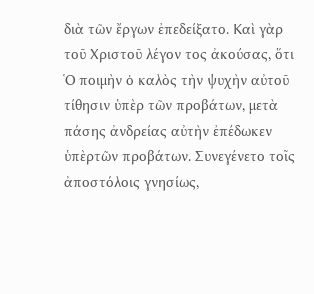διὰ τῶν ἔργων ἐπεδείξατο. Καὶ γὰρ τοῦ Χριστοῦ λέγον τος ἀκούσας, ὅτι Ὁ ποιµὴν ὁ καλὸς τὴν ψυχὴν αὐτοῦ τίθησιν ὑπὲρ τῶν προβάτων, µετὰ πάσης ἀνδρείας αὐτὴν ἐπέδωκεν ὑπὲρτῶν προβάτων. Συνεγένετο τοῖς ἀποστόλοις γνησίως,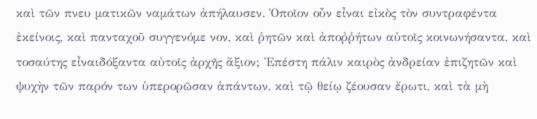καὶ τῶν πνευ µατικῶν ναµάτων ἀπήλαυσεν. Ὁποῖον οὖν εἶναι εἰκὸς τὸν συντραφέντα ἐκείνοις, καὶ πανταχοῦ συγγενόµε νον, καὶ ῥητῶν καὶ ἀποῤῥήτων αὐτοῖς κοινωνήσαντα, καὶ τοσαύτης εἶναιδόξαντα αὐτοῖς ἀρχῆς ἄξιον; Ἐπέστη πάλιν καιρὸς ἀνδρείαν ἐπιζητῶν καὶ ψυχὴν τῶν παρόν των ὑπερορῶσαν ἁπάντων, καὶ τῷ θείῳ ζέουσαν ἔρωτι, καὶ τὰ µὴ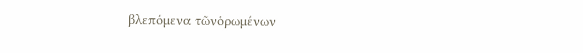βλεπόµενα τῶνὁρωµένων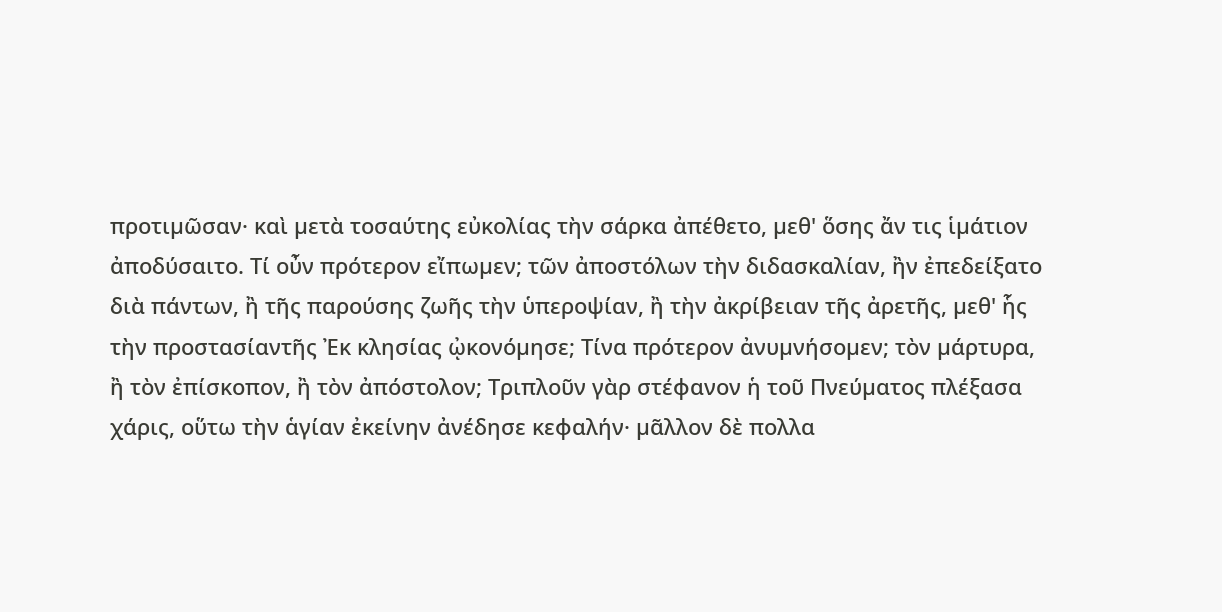προτιµῶσαν· καὶ µετὰ τοσαύτης εὐκολίας τὴν σάρκα ἀπέθετο, µεθ' ὅσης ἄν τις ἱµάτιον ἀποδύσαιτο. Τί οὖν πρότερον εἴπωµεν; τῶν ἀποστόλων τὴν διδασκαλίαν, ἢν ἐπεδείξατο διὰ πάντων, ἢ τῆς παρούσης ζωῆς τὴν ὑπεροψίαν, ἢ τὴν ἀκρίβειαν τῆς ἀρετῆς, µεθ' ἧς τὴν προστασίαντῆς Ἐκ κλησίας ᾠκονόµησε; Τίνα πρότερον ἀνυµνήσοµεν; τὸν µάρτυρα, ἢ τὸν ἐπίσκοπον, ἢ τὸν ἀπόστολον; Τριπλοῦν γὰρ στέφανον ἡ τοῦ Πνεύµατος πλέξασα χάρις, οὕτω τὴν ἁγίαν ἐκείνην ἀνέδησε κεφαλήν· µᾶλλον δὲ πολλα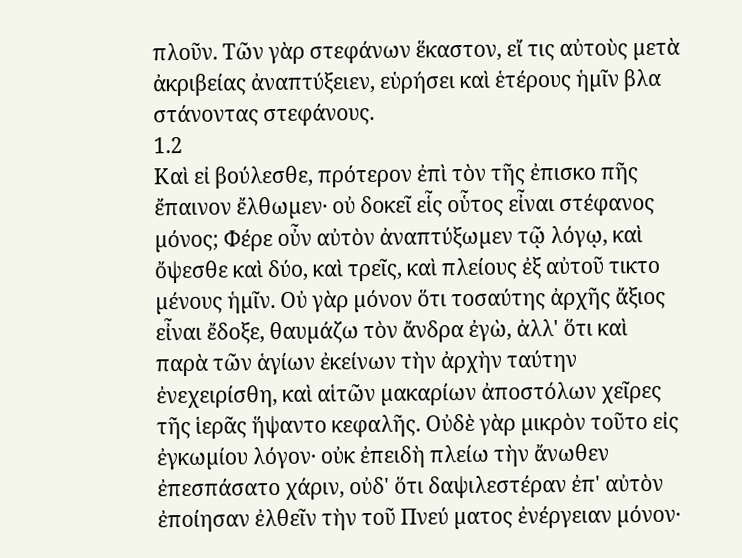πλοῦν. Τῶν γὰρ στεφάνων ἕκαστον, εἴ τις αὐτοὺς µετὰ ἀκριβείας ἀναπτύξειεν, εὑρήσει καὶ ἑτέρους ἡµῖν βλα στάνοντας στεφάνους.
1.2
Καὶ εἰ βούλεσθε, πρότερον ἐπὶ τὸν τῆς ἐπισκο πῆς ἔπαινον ἔλθωµεν· οὐ δοκεῖ εἷς οὗτος εἶναι στέφανος µόνος; Φέρε οὖν αὐτὸν ἀναπτύξωµεν τῷ λόγῳ, καὶ ὄψεσθε καὶ δύο, καὶ τρεῖς, καὶ πλείους ἐξ αὐτοῦ τικτο µένους ἡµῖν. Οὐ γὰρ µόνον ὅτι τοσαύτης ἀρχῆς ἄξιος εἶναι ἔδοξε, θαυµάζω τὸν ἄνδρα ἐγὼ, ἀλλ' ὅτι καὶ παρὰ τῶν ἁγίων ἐκείνων τὴν ἀρχὴν ταύτην ἐνεχειρίσθη, καὶ αἱτῶν µακαρίων ἀποστόλων χεῖρες τῆς ἱερᾶς ἥψαντο κεφαλῆς. Οὐδὲ γὰρ µικρὸν τοῦτο εἰς ἐγκωµίου λόγον· οὐκ ἐπειδὴ πλείω τὴν ἄνωθεν ἐπεσπάσατο χάριν, οὐδ' ὅτι δαψιλεστέραν ἐπ' αὐτὸν ἐποίησαν ἐλθεῖν τὴν τοῦ Πνεύ µατος ἐνέργειαν µόνον·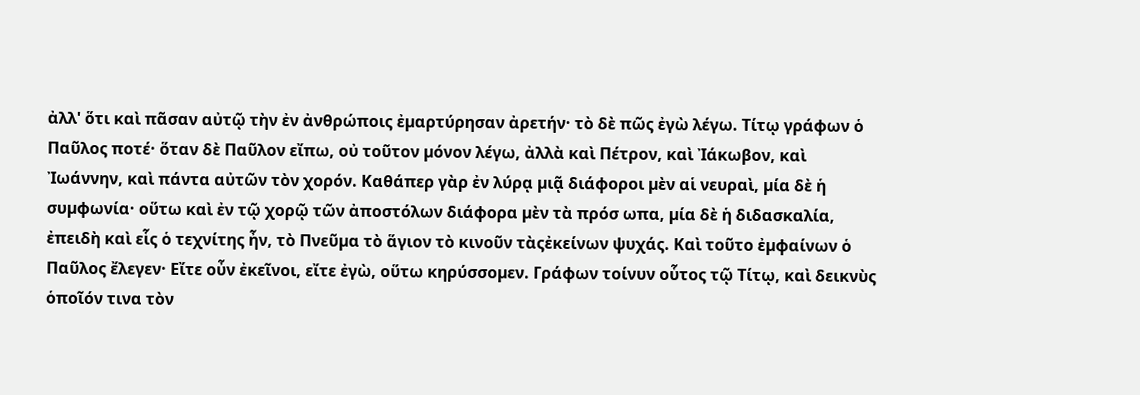ἀλλ' ὅτι καὶ πᾶσαν αὐτῷ τὴν ἐν ἀνθρώποις ἐµαρτύρησαν ἀρετήν· τὸ δὲ πῶς ἐγὼ λέγω. Τίτῳ γράφων ὁ Παῦλος ποτέ· ὅταν δὲ Παῦλον εἴπω, οὐ τοῦτον µόνον λέγω, ἀλλὰ καὶ Πέτρον, καὶ Ἰάκωβον, καὶ Ἰωάννην, καὶ πάντα αὐτῶν τὸν χορόν. Καθάπερ γὰρ ἐν λύρᾳ µιᾷ διάφοροι µὲν αἱ νευραὶ, µία δὲ ἡ συµφωνία· οὕτω καὶ ἐν τῷ χορῷ τῶν ἀποστόλων διάφορα µὲν τὰ πρόσ ωπα, µία δὲ ἡ διδασκαλία, ἐπειδὴ καὶ εἷς ὁ τεχνίτης ἦν, τὸ Πνεῦµα τὸ ἅγιον τὸ κινοῦν τὰςἐκείνων ψυχάς. Καὶ τοῦτο ἐµφαίνων ὁ Παῦλος ἔλεγεν· Εἴτε οὖν ἐκεῖνοι, εἴτε ἐγὼ, οὕτω κηρύσσοµεν. Γράφων τοίνυν οὗτος τῷ Τίτῳ, καὶ δεικνὺς ὁποῖόν τινα τὸν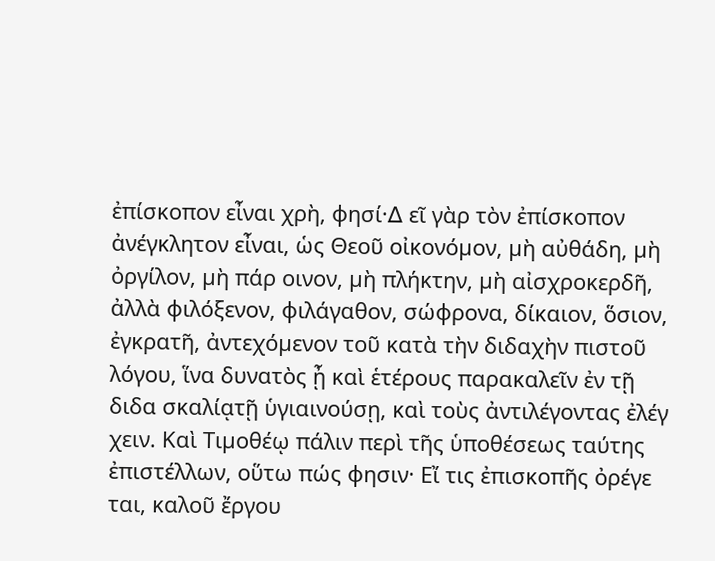ἐπίσκοπον εἶναι χρὴ, φησί·∆ εῖ γὰρ τὸν ἐπίσκοπον ἀνέγκλητον εἶναι, ὡς Θεοῦ οἰκονόµον, µὴ αὐθάδη, µὴ ὀργίλον, µὴ πάρ οινον, µὴ πλήκτην, µὴ αἰσχροκερδῆ, ἀλλὰ φιλόξενον, φιλάγαθον, σώφρονα, δίκαιον, ὅσιον, ἐγκρατῆ, ἀντεχόµενον τοῦ κατὰ τὴν διδαχὴν πιστοῦ λόγου, ἵνα δυνατὸς ᾖ καὶ ἑτέρους παρακαλεῖν ἐν τῇ διδα σκαλίᾳτῇ ὑγιαινούσῃ, καὶ τοὺς ἀντιλέγοντας ἐλέγ χειν. Καὶ Τιµοθέῳ πάλιν περὶ τῆς ὑποθέσεως ταύτης ἐπιστέλλων, οὕτω πώς φησιν· Εἴ τις ἐπισκοπῆς ὀρέγε ται, καλοῦ ἔργου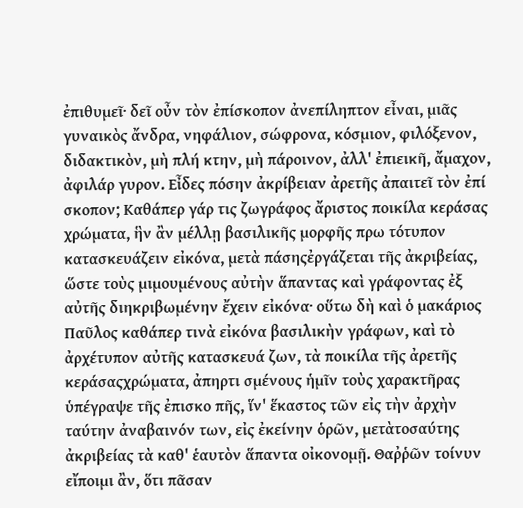ἐπιθυµεῖ· δεῖ οὖν τὸν ἐπίσκοπον ἀνεπίληπτον εἶναι, µιᾶς γυναικὸς ἄνδρα, νηφάλιον, σώφρονα, κόσµιον, φιλόξενον, διδακτικὸν, µὴ πλή κτην, µὴ πάροινον, ἀλλ' ἐπιεικῆ, ἄµαχον, ἀφιλάρ γυρον. Εἶδες πόσην ἀκρίβειαν ἀρετῆς ἀπαιτεῖ τὸν ἐπί σκοπον; Καθάπερ γάρ τις ζωγράφος ἄριστος ποικίλα κεράσας χρώµατα, ἣν ἂν µέλλῃ βασιλικῆς µορφῆς πρω τότυπον κατασκευάζειν εἰκόνα, µετὰ πάσηςἐργάζεται τῆς ἀκριβείας, ὥστε τοὺς µιµουµένους αὐτὴν ἅπαντας καὶ γράφοντας ἐξ αὐτῆς διηκριβωµένην ἔχειν εἰκόνα· οὕτω δὴ καὶ ὁ µακάριος Παῦλος καθάπερ τινὰ εἰκόνα βασιλικὴν γράφων, καὶ τὸ ἀρχέτυπον αὐτῆς κατασκευά ζων, τὰ ποικίλα τῆς ἀρετῆς κεράσαςχρώµατα, ἀπηρτι σµένους ἡµῖν τοὺς χαρακτῆρας ὑπέγραψε τῆς ἐπισκο πῆς, ἵν' ἕκαστος τῶν εἰς τὴν ἀρχὴν ταύτην ἀναβαινόν των, εἰς ἐκείνην ὁρῶν, µετὰτοσαύτης ἀκριβείας τὰ καθ' ἑαυτὸν ἅπαντα οἰκονοµῇ. Θαῤῥῶν τοίνυν εἴποιµι ἂν, ὅτι πᾶσαν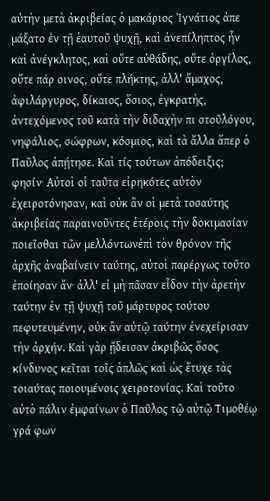αὐτὴν µετὰ ἀκριβείας ὁ µακάριος Ἰγνάτιος ἀπε µάξατο ἐν τῇ ἑαυτοῦ ψυχῇ, καὶ ἀνεπίληπτος ἦν καὶ ἀνέγκλητος, καὶ οὔτε αὐθάδης, οὔτε ὀργίλος, οὔτε πάρ οινος, οὔτε πλήκτης, ἀλλ' ἄµαχος, ἀφιλάργυρος, δίκαιος, ὅσιος, ἐγκρατὴς, ἀντεχόµενος τοῦ κατὰ τὴν διδαχὴν πι στοῦλόγου, νηφάλιος, σώφρων, κόσµιος, καὶ τὰ ἄλλα ἅπερ ὁ Παῦλος ἀπῄτησε. Καὶ τίς τούτων ἀπόδειξις; φησίν· Αὐτοὶ οἱ ταῦτα εἰρηκότες αὐτὸν ἐχειροτόνησαν, καὶ οὐκ ἂν οἱ µετὰ τοσαύτης ἀκριβείας παραινοῦντες ἑτέροις τὴν δοκιµασίαν ποιεῖσθαι τῶν µελλόντωνἐπὶ τὸν θρόνον τῆς ἀρχῆς ἀναβαίνειν ταύτης, αὐτοὶ παρέργως τοῦτο ἐποίησαν ἄν· ἀλλ' εἰ µὴ πᾶσαν εἶδον τὴν ἀρετὴν ταύτην ἐν τῇ ψυχῇ τοῦ µάρτυρος τούτου πεφυτευµένην, οὐκ ἂν αὐτῷ ταύτην ἐνεχείρισαν τὴν ἀρχήν. Καὶ γὰρ ᾔδεισαν ἀκριβῶς ὅσος κίνδυνος κεῖται τοῖς ἁπλῶς καὶ ὡς ἔτυχε τὰς τοιαύτας ποιουµένοις χειροτονίας. Καὶ τοῦτο αὐτὸ πάλιν ἐµφαίνων ὁ Παῦλος τῷ αὐτῷ Τιµοθέῳ γρά φων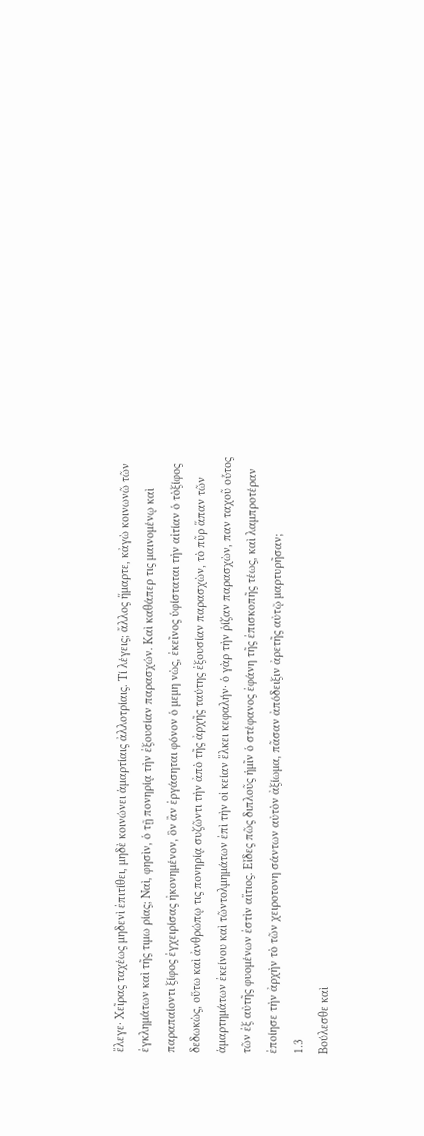ἔλεγε· Χεῖρας ταχέως µηδενὶ ἐπιτίθει, µηδὲ κοινώνει ἁµαρτίαις ἀλλοτρίαις. Τί λέγεις; ἄλλος ἥµαρτε, κἀγὼ κοινωνῶ τῶν ἐγκληµάτων καὶ τῆς τιµω ρίας; Ναὶ, φησὶν, ὁ τῇ πονηρίᾳ τὴν ἐξουσίαν παρασχών. Καὶ καθάπερ τις µαινοµένῳ καὶ παραπαίοντι ξίφος ἐγχειρίσας ἠκονηµένον, ὃν ἂν ἐργάσηται φόνον ὁ µεµη νὼς, ἐκεῖνος ὑφίσταται τὴν αἰτίαν ὁ τὸξίφος δεδωκὼς, οὕτω καὶ ἀνθρώπῳ τις πονηρίᾳ συζῶντι τὴν ἀπὸ τῆς ἀρχῆς ταύτης ἐξουσίαν παρασχὼν, τὸ πῦρ ἅπαν τῶν ἁµαρτηµάτων ἐκείνου καὶ τῶντολµηµάτων ἐπὶ τὴν οἰ κείαν ἕλκει κεφαλήν· ὁ γὰρ τὴν ῥίζαν παρασχὼν, παν ταχοῦ οὗτος τῶν ἐξ αὐτῆς φυοµένων ἐστὶν αἴτιος. Εἶδες πῶς διπλοῦς ἡµῖν ὁ στέφανος ἐφάνη τῆς ἐπισκοπῆς τέως, καὶ λαµπροτέραν ἐποίησε τὴν ἀρχὴν τὸ τῶν χειροτονη σάντων αὐτὸν ἀξίωµα, πᾶσαν ἀπόδειξιν ἀρετῆς αὐτῷ µαρτυρῆσαν;
1.3
Βούλεσθε καὶ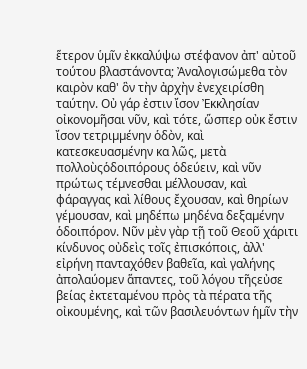ἕτερον ὑµῖν ἐκκαλύψω στέφανον ἀπ' αὐτοῦ τούτου βλαστάνοντα; Ἀναλογισώµεθα τὸν καιρὸν καθ' ὃν τὴν ἀρχὴν ἐνεχειρίσθη ταύτην. Οὐ γάρ ἐστιν ἴσον Ἐκκλησίαν οἰκονοµῆσαι νῦν, καὶ τότε, ὥσπερ οὐκ ἔστιν ἴσον τετριµµένην ὁδὸν, καὶ κατεσκευασµένην κα λῶς, µετὰ πολλοὺςὁδοιπόρους ὁδεύειν, καὶ νῦν πρώτως τέµνεσθαι µέλλουσαν, καὶ φάραγγας καὶ λίθους ἔχουσαν, καὶ θηρίων γέµουσαν, καὶ µηδέπω µηδένα δεξαµένην ὁδοιπόρον. Νῦν µὲν γὰρ τῇ τοῦ Θεοῦ χάριτι κίνδυνος οὐδεὶς τοῖς ἐπισκόποις, ἀλλ' εἰρήνη πανταχόθεν βαθεῖα, καὶ γαλήνης ἀπολαύοµεν ἅπαντες, τοῦ λόγου τῆςεὐσε βείας ἐκτεταµένου πρὸς τὰ πέρατα τῆς οἰκουµένης, καὶ τῶν βασιλευόντων ἡµῖν τὴν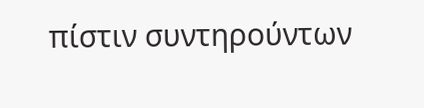πίστιν συντηρούντων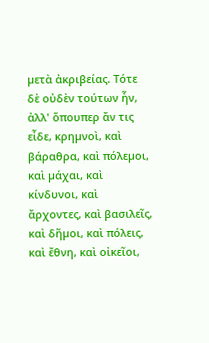µετὰ ἀκριβείας. Τότε δὲ οὐδὲν τούτων ἦν, ἀλλ' ὅπουπερ ἄν τις εἶδε, κρηµνοὶ, καὶ βάραθρα, καὶ πόλεµοι, καὶ µάχαι, καὶ κίνδυνοι, καὶ ἄρχοντες, καὶ βασιλεῖς, καὶ δῆµοι, καὶ πόλεις, καὶ ἔθνη, καὶ οἰκεῖοι,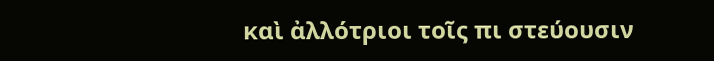καὶ ἀλλότριοι τοῖς πι στεύουσιν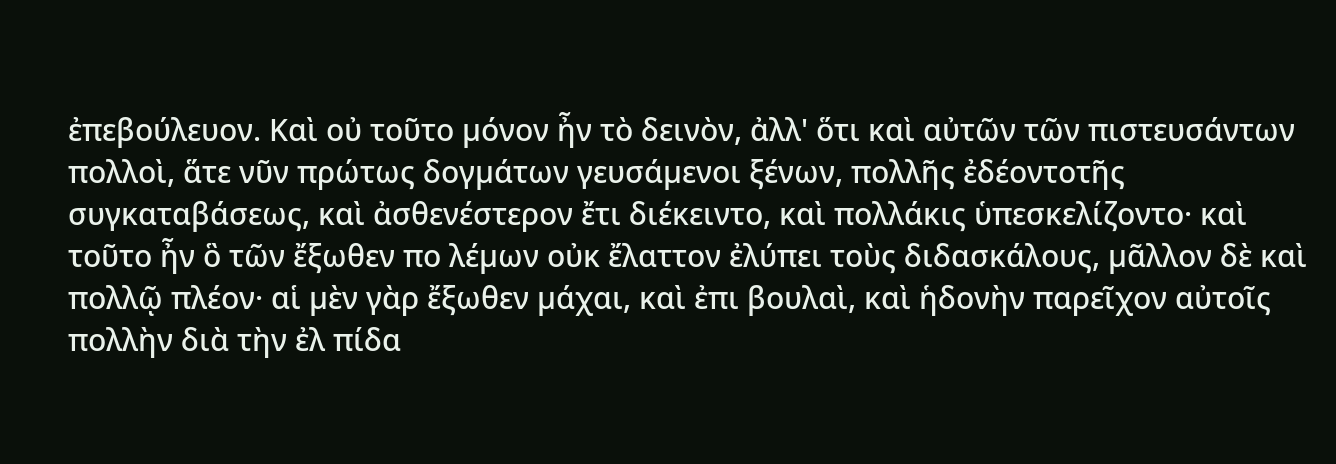ἐπεβούλευον. Καὶ οὐ τοῦτο µόνον ἦν τὸ δεινὸν, ἀλλ' ὅτι καὶ αὐτῶν τῶν πιστευσάντων πολλοὶ, ἅτε νῦν πρώτως δογµάτων γευσάµενοι ξένων, πολλῆς ἐδέοντοτῆς συγκαταβάσεως, καὶ ἀσθενέστερον ἔτι διέκειντο, καὶ πολλάκις ὑπεσκελίζοντο· καὶ τοῦτο ἦν ὃ τῶν ἔξωθεν πο λέµων οὐκ ἔλαττον ἐλύπει τοὺς διδασκάλους, µᾶλλον δὲ καὶ πολλῷ πλέον· αἱ µὲν γὰρ ἔξωθεν µάχαι, καὶ ἐπι βουλαὶ, καὶ ἡδονὴν παρεῖχον αὐτοῖς πολλὴν διὰ τὴν ἐλ πίδα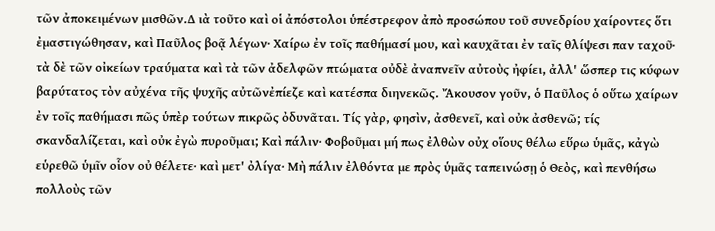τῶν ἀποκειµένων µισθῶν.∆ ιὰ τοῦτο καὶ οἱ ἀπόστολοι ὑπέστρεφον ἀπὸ προσώπου τοῦ συνεδρίου χαίροντες ὅτι ἐµαστιγώθησαν, καὶ Παῦλος βοᾷ λέγων· Χαίρω ἐν τοῖς παθήµασί µου, καὶ καυχᾶται ἐν ταῖς θλίψεσι παν ταχοῦ· τὰ δὲ τῶν οἰκείων τραύµατα καὶ τὰ τῶν ἀδελφῶν πτώµατα οὐδὲ ἀναπνεῖν αὐτοὺς ἠφίει, ἀλλ' ὥσπερ τις κύφων βαρύτατος τὸν αὐχένα τῆς ψυχῆς αὐτῶνἐπίεζε καὶ κατέσπα διηνεκῶς. Ἄκουσον γοῦν, ὁ Παῦλος ὁ οὕτω χαίρων ἐν τοῖς παθήµασι πῶς ὑπὲρ τούτων πικρῶς ὀδυνᾶται. Τίς γὰρ, φησὶν, ἀσθενεῖ, καὶ οὐκ ἀσθενῶ; τίς σκανδαλίζεται, καὶ οὐκ ἐγὼ πυροῦµαι; Καὶ πάλιν· Φοβοῦµαι µή πως ἐλθὼν οὐχ οἵους θέλω εὕρω ὑµᾶς, κἀγὼ εὑρεθῶ ὑµῖν οἷον οὐ θέλετε· καὶ µετ' ὀλίγα· Μὴ πάλιν ἐλθόντα µε πρὸς ὑµᾶς ταπεινώσῃ ὁ Θεὸς, καὶ πενθήσω πολλοὺς τῶν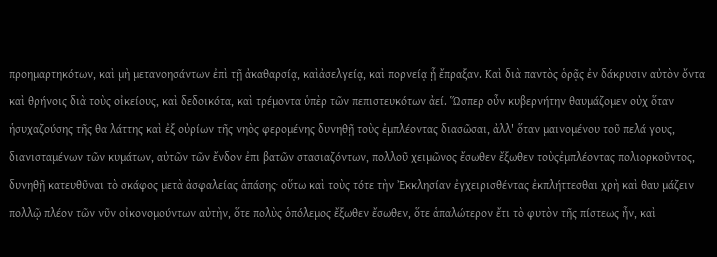προηµαρτηκότων, καὶ µὴ µετανοησάντων ἐπὶ τῇ ἀκαθαρσίᾳ, καὶἀσελγείᾳ, καὶ πορνείᾳ ᾗ ἔπραξαν. Καὶ διὰ παντὸς ὁρᾷς ἐν δάκρυσιν αὐτὸν ὄντα καὶ θρήνοις διὰ τοὺς οἰκείους, καὶ δεδοικότα, καὶ τρέµοντα ὑπὲρ τῶν πεπιστευκότων ἀεί. Ὥσπερ οὖν κυβερνήτην θαυµάζοµεν οὐχ ὅταν ἡσυχαζούσης τῆς θα λάττης καὶ ἐξ οὐρίων τῆς νηὸς φεροµένης δυνηθῇ τοὺς ἐµπλέοντας διασῶσαι, ἀλλ' ὅταν µαινοµένου τοῦ πελά γους, διανισταµένων τῶν κυµάτων, αὐτῶν τῶν ἔνδον ἐπι βατῶν στασιαζόντων, πολλοῦ χειµῶνος ἔσωθεν ἔξωθεν τοὺςἐµπλέοντας πολιορκοῦντος, δυνηθῇ κατευθῦναι τὸ σκάφος µετὰ ἀσφαλείας ἁπάσης· οὕτω καὶ τοὺς τότε τὴν Ἐκκλησίαν ἐγχειρισθέντας ἐκπλήττεσθαι χρὴ καὶ θαυ µάζειν πολλῷ πλέον τῶν νῦν οἰκονοµούντων αὐτὴν, ὅτε πολὺς ὁπόλεµος ἔξωθεν ἔσωθεν, ὅτε ἁπαλώτερον ἔτι τὸ φυτὸν τῆς πίστεως ἦν, καὶ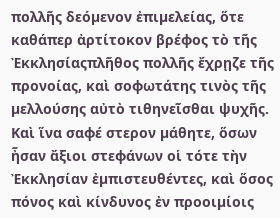πολλῆς δεόµενον ἐπιµελείας, ὅτε καθάπερ ἀρτίτοκον βρέφος τὸ τῆς Ἐκκλησίαςπλῆθος πολλῆς ἔχρῃζε τῆς προνοίας, καὶ σοφωτάτης τινὸς τῆς µελλούσης αὐτὸ τιθηνεῖσθαι ψυχῆς. Καὶ ἵνα σαφέ στερον µάθητε, ὅσων ἦσαν ἄξιοι στεφάνων οἱ τότε τὴν Ἐκκλησίαν ἐµπιστευθέντες, καὶ ὅσος πόνος καὶ κίνδυνος ἐν προοιµίοις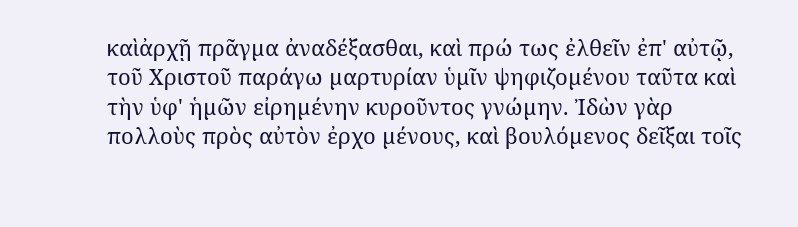καὶἀρχῇ πρᾶγµα ἀναδέξασθαι, καὶ πρώ τως ἐλθεῖν ἐπ' αὐτῷ, τοῦ Χριστοῦ παράγω µαρτυρίαν ὑµῖν ψηφιζοµένου ταῦτα καὶ τὴν ὑφ' ἡµῶν εἰρηµένην κυροῦντος γνώµην. Ἰδὼν γὰρ πολλοὺς πρὸς αὐτὸν ἐρχο µένους, καὶ βουλόµενος δεῖξαι τοῖς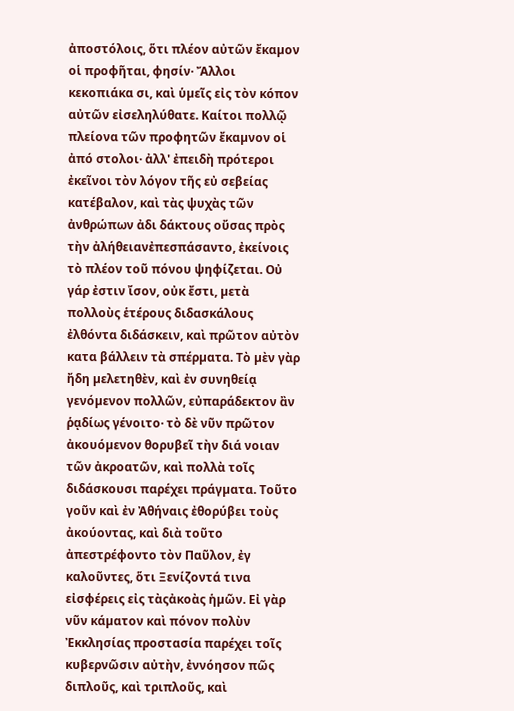ἀποστόλοις, ὅτι πλέον αὐτῶν ἔκαµον οἱ προφῆται, φησίν· Ἄλλοι κεκοπιάκα σι, καὶ ὑµεῖς εἰς τὸν κόπον αὐτῶν εἰσεληλύθατε. Καίτοι πολλῷ πλείονα τῶν προφητῶν ἔκαµνον οἱ ἀπό στολοι· ἀλλ' ἐπειδὴ πρότεροι ἐκεῖνοι τὸν λόγον τῆς εὐ σεβείας κατέβαλον, καὶ τὰς ψυχὰς τῶν ἀνθρώπων ἀδι δάκτους οὔσας πρὸς τὴν ἀλήθειανἐπεσπάσαντο, ἐκείνοις τὸ πλέον τοῦ πόνου ψηφίζεται. Οὐ γάρ ἐστιν ἴσον, οὐκ ἔστι, µετὰ πολλοὺς ἑτέρους διδασκάλους ἐλθόντα διδάσκειν, καὶ πρῶτον αὐτὸν κατα βάλλειν τὰ σπέρµατα. Τὸ µὲν γὰρ ἤδη µελετηθὲν, καὶ ἐν συνηθείᾳ γενόµενον πολλῶν, εὐπαράδεκτον ἂν ῥᾳδίως γένοιτο· τὸ δὲ νῦν πρῶτον ἀκουόµενον θορυβεῖ τὴν διά νοιαν τῶν ἀκροατῶν, καὶ πολλὰ τοῖς διδάσκουσι παρέχει πράγµατα. Τοῦτο γοῦν καὶ ἐν Ἀθήναις ἐθορύβει τοὺς ἀκούοντας, καὶ διὰ τοῦτο ἀπεστρέφοντο τὸν Παῦλον, ἐγ καλοῦντες, ὅτι Ξενίζοντά τινα εἰσφέρεις εἰς τὰςἀκοὰς ἡµῶν. Εἰ γὰρ νῦν κάµατον καὶ πόνον πολὺν Ἐκκλησίας προστασία παρέχει τοῖς κυβερνῶσιν αὐτὴν, ἐννόησον πῶς διπλοῦς, καὶ τριπλοῦς, καὶ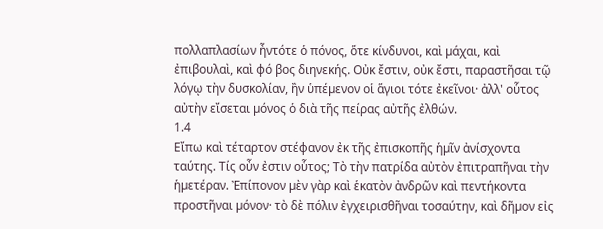πολλαπλασίων ἦντότε ὁ πόνος, ὅτε κίνδυνοι, καὶ µάχαι, καὶ ἐπιβουλαὶ, καὶ φό βος διηνεκής. Οὐκ ἔστιν, οὐκ ἔστι, παραστῆσαι τῷ λόγῳ τὴν δυσκολίαν, ἢν ὑπέµενον οἱ ἅγιοι τότε ἐκεῖνοι· ἀλλ' οὗτος αὐτὴν εἴσεται µόνος ὁ διὰ τῆς πείρας αὐτῆς ἐλθών.
1.4
Εἴπω καὶ τέταρτον στέφανον ἐκ τῆς ἐπισκοπῆς ἡµῖν ἀνίσχοντα ταύτης. Τίς οὖν ἐστιν οὗτος; Τὸ τὴν πατρίδα αὐτὸν ἐπιτραπῆναι τὴν ἡµετέραν. Ἐπίπονον µὲν γὰρ καὶ ἑκατὸν ἀνδρῶν καὶ πεντήκοντα προστῆναι µόνον· τὸ δὲ πόλιν ἐγχειρισθῆναι τοσαύτην, καὶ δῆµον εἰς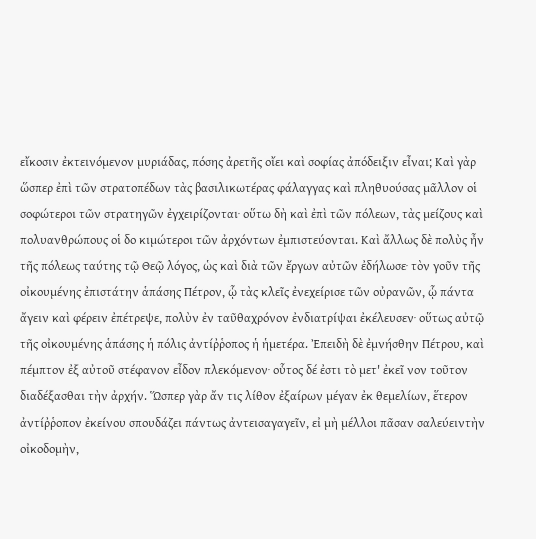εἴκοσιν ἐκτεινόµενον µυριάδας, πόσης ἀρετῆς οἴει καὶ σοφίας ἀπόδειξιν εἶναι; Καὶ γὰρ ὥσπερ ἐπὶ τῶν στρατοπέδων τὰς βασιλικωτέρας φάλαγγας καὶ πληθυούσας µᾶλλον οἱ σοφώτεροι τῶν στρατηγῶν ἐγχειρίζονται· οὕτω δὴ καὶ ἐπὶ τῶν πόλεων, τὰς µείζους καὶ πολυανθρώπους οἱ δο κιµώτεροι τῶν ἀρχόντων ἐµπιστεύονται. Καὶ ἄλλως δὲ πολὺς ἦν τῆς πόλεως ταύτης τῷ Θεῷ λόγος, ὡς καὶ διὰ τῶν ἔργων αὐτῶν ἐδήλωσε· τὸν γοῦν τῆς οἰκουµένης ἐπιστάτην ἁπάσης Πέτρον, ᾧ τὰς κλεῖς ἐνεχείρισε τῶν οὐρανῶν, ᾧ πάντα ἄγειν καὶ φέρειν ἐπέτρεψε, πολὺν ἐν ταῦθαχρόνον ἐνδιατρίψαι ἐκέλευσεν· οὕτως αὐτῷ τῆς οἰκουµένης ἁπάσης ἡ πόλις ἀντίῤῥοπος ἡ ἡµετέρα. Ἐπειδὴ δὲ ἐµνήσθην Πέτρου, καὶ πέµπτον ἐξ αὐτοῦ στέφανον εἶδον πλεκόµενον· οὗτος δέ ἐστι τὸ µετ' ἐκεῖ νον τοῦτον διαδέξασθαι τὴν ἀρχήν. Ὥσπερ γὰρ ἄν τις λίθον ἐξαίρων µέγαν ἐκ θεµελίων, ἕτερον ἀντίῤῥοπον ἐκείνου σπουδάζει πάντως ἀντεισαγαγεῖν, εἰ µὴ µέλλοι πᾶσαν σαλεύειντὴν οἰκοδοµὴν,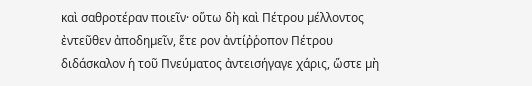καὶ σαθροτέραν ποιεῖν· οὕτω δὴ καὶ Πέτρου µέλλοντος ἐντεῦθεν ἀποδηµεῖν, ἕτε ρον ἀντίῤῥοπον Πέτρου διδάσκαλον ἡ τοῦ Πνεύµατος ἀντεισήγαγε χάρις, ὥστε µὴ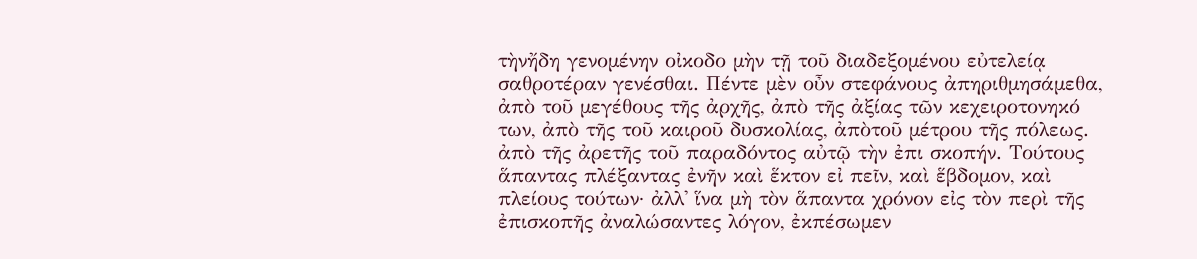τὴνἤδη γενοµένην οἰκοδο µὴν τῇ τοῦ διαδεξοµένου εὐτελείᾳ σαθροτέραν γενέσθαι. Πέντε µὲν οὖν στεφάνους ἀπηριθµησάµεθα, ἀπὸ τοῦ µεγέθους τῆς ἀρχῆς, ἀπὸ τῆς ἀξίας τῶν κεχειροτονηκό των, ἀπὸ τῆς τοῦ καιροῦ δυσκολίας, ἀπὸτοῦ µέτρου τῆς πόλεως. ἀπὸ τῆς ἀρετῆς τοῦ παραδόντος αὐτῷ τὴν ἐπι σκοπήν. Τούτους ἅπαντας πλέξαντας ἐνῆν καὶ ἕκτον εἰ πεῖν, καὶ ἕβδοµον, καὶ πλείους τούτων· ἀλλ' ἵνα µὴ τὸν ἅπαντα χρόνον εἰς τὸν περὶ τῆς ἐπισκοπῆς ἀναλώσαντες λόγον, ἐκπέσωµεν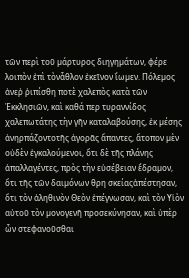τῶν περὶ τοῦ µάρτυρος διηγηµάτων, φέρε λοιπὸν ἐπὶ τὸνἆθλον ἐκεῖνον ἴωµεν. Πόλεµος ἀνεῤ ῥιπίσθη ποτὲ χαλεπὸς κατὰ τῶν Ἐκκλησιῶν, καὶ καθά περ τυραννίδος χαλεπωτάτης τὴν γῆν καταλαβούσης, ἐκ µέσης ἀνηρπάζοντοτῆς ἀγορᾶς ἅπαντες, ἄτοπον µὲν οὐδὲν ἐγκαλούµενοι, ὅτι δὲ τῆς πλάνης ἀπαλλαγέντες, πρὸς τὴν εὐσέβειαν ἔδραµον, ὅτι τῆς τῶν δαιµόνων θρη σκείαςἀπέστησαν, ὅτι τὸν ἀληθινὸν Θεὸν ἐπέγνωσαν, καὶ τὸν Υἱὸν αὐτοῦ τὸν µονογενῆ προσεκύνησαν, καὶ ὑπὲρ ὧν στεφανοῦσθαι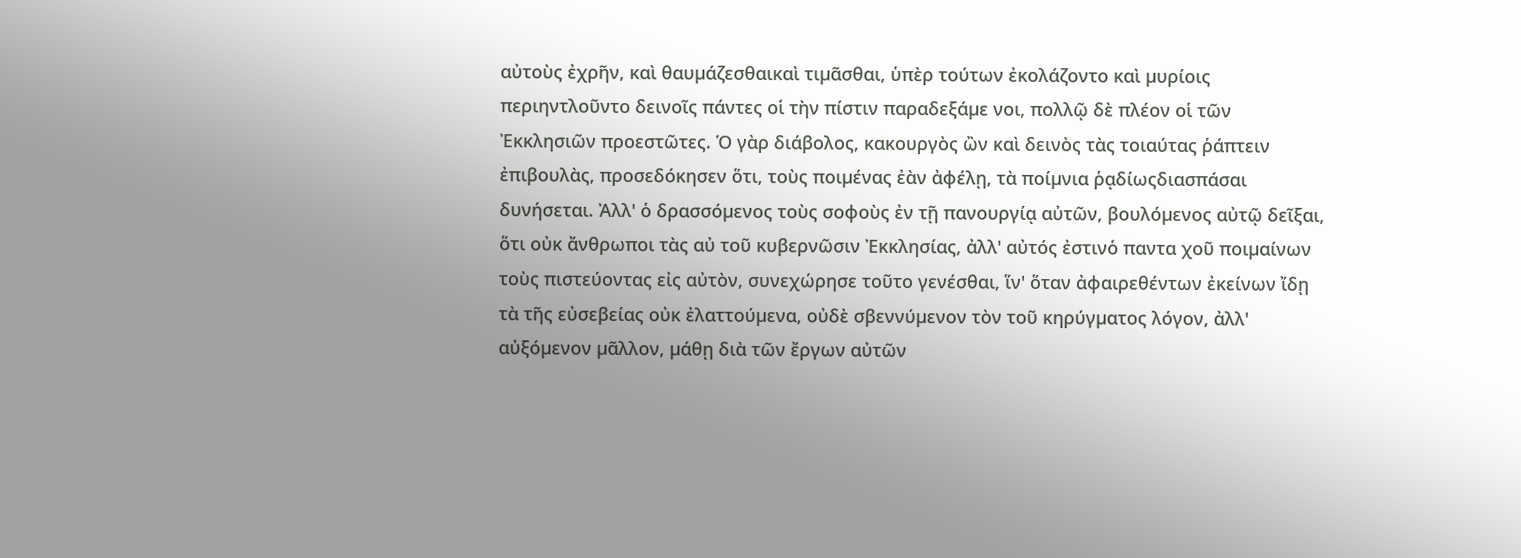αὐτοὺς ἐχρῆν, καὶ θαυµάζεσθαικαὶ τιµᾶσθαι, ὑπὲρ τούτων ἐκολάζοντο καὶ µυρίοις περιηντλοῦντο δεινοῖς πάντες οἱ τὴν πίστιν παραδεξάµε νοι, πολλῷ δὲ πλέον οἱ τῶν Ἐκκλησιῶν προεστῶτες. Ὁ γὰρ διάβολος, κακουργὸς ὢν καὶ δεινὸς τὰς τοιαύτας ῥάπτειν ἐπιβουλὰς, προσεδόκησεν ὅτι, τοὺς ποιµένας ἐὰν ἀφέλῃ, τὰ ποίµνια ῥᾳδίωςδιασπάσαι δυνήσεται. Ἀλλ' ὁ δρασσόµενος τοὺς σοφοὺς ἐν τῇ πανουργίᾳ αὐτῶν, βουλόµενος αὐτῷ δεῖξαι, ὅτι οὐκ ἄνθρωποι τὰς αὐ τοῦ κυβερνῶσιν Ἐκκλησίας, ἀλλ' αὐτός ἐστινὁ παντα χοῦ ποιµαίνων τοὺς πιστεύοντας εἰς αὐτὸν, συνεχώρησε τοῦτο γενέσθαι, ἵν' ὅταν ἀφαιρεθέντων ἐκείνων ἴδῃ τὰ τῆς εὐσεβείας οὐκ ἐλαττούµενα, οὐδὲ σβεννύµενον τὸν τοῦ κηρύγµατος λόγον, ἀλλ' αὐξόµενον µᾶλλον, µάθῃ διὰ τῶν ἔργων αὐτῶν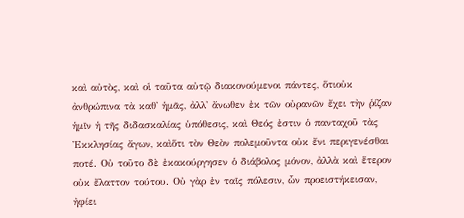καὶ αὐτὸς, καὶ οἱ ταῦτα αὐτῷ διακονούµενοι πάντες, ὅτιοὐκ ἀνθρώπινα τὰ καθ' ἡµᾶς, ἀλλ' ἄνωθεν ἐκ τῶν οὐρανῶν ἔχει τὴν ῥίζαν ἡµῖν ἡ τῆς διδασκαλίας ὑπόθεσις, καὶ Θεός ἐστιν ὁ πανταχοῦ τὰς Ἐκκλησίας ἄγων, καὶὅτι τὸν Θεὸν πολεµοῦντα οὐκ ἔνι περιγενέσθαι ποτέ. Οὐ τοῦτο δὲ ἐκακούργησεν ὁ διάβολος µόνον, ἀλλὰ καὶ ἕτερον οὐκ ἔλαττον τούτου. Οὐ γὰρ ἐν ταῖς πόλεσιν, ὧν προειστήκεισαν, ἠφίει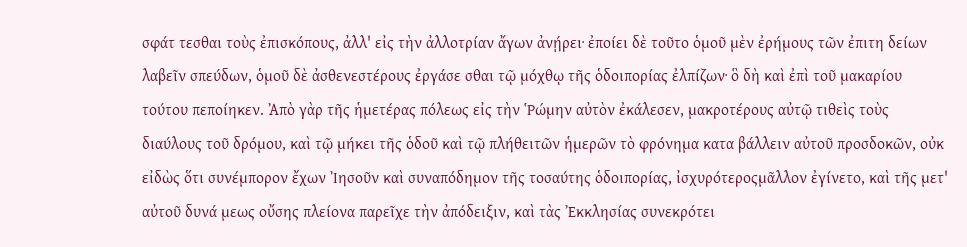σφάτ τεσθαι τοὺς ἐπισκόπους, ἀλλ' εἰς τὴν ἀλλοτρίαν ἄγων ἀνῄρει· ἐποίει δὲ τοῦτο ὁµοῦ µὲν ἐρήµους τῶν ἐπιτη δείων λαβεῖν σπεύδων, ὁµοῦ δὲ ἀσθενεστέρους ἐργάσε σθαι τῷ µόχθῳ τῆς ὁδοιπορίας ἐλπίζων· ὃ δὴ καὶ ἐπὶ τοῦ µακαρίου τούτου πεποίηκεν. Ἀπὸ γὰρ τῆς ἡµετέρας πόλεως εἰς τὴν Ῥώµην αὐτὸν ἐκάλεσεν, µακροτέρους αὐτῷ τιθεὶς τοὺς διαύλους τοῦ δρόµου, καὶ τῷ µήκει τῆς ὁδοῦ καὶ τῷ πλήθειτῶν ἡµερῶν τὸ φρόνηµα κατα βάλλειν αὐτοῦ προσδοκῶν, οὐκ εἰδὼς ὅτι συνέµπορον ἔχων Ἰησοῦν καὶ συναπόδηµον τῆς τοσαύτης ὁδοιπορίας, ἰσχυρότεροςµᾶλλον ἐγίνετο, καὶ τῆς µετ' αὐτοῦ δυνά µεως οὔσης πλείονα παρεῖχε τὴν ἀπόδειξιν, καὶ τὰς Ἐκκλησίας συνεκρότει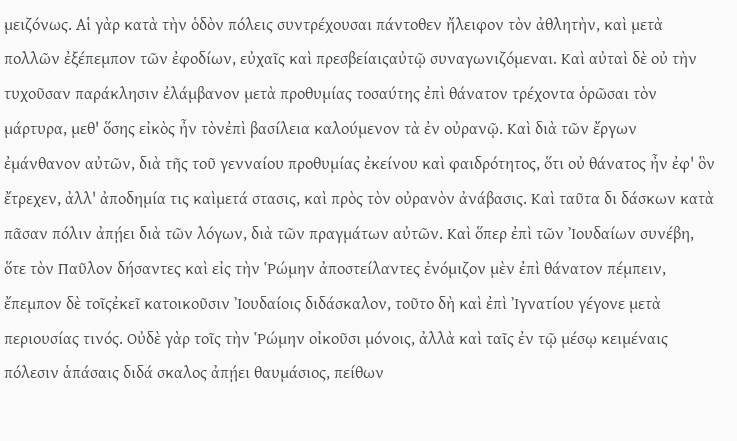µειζόνως. Αἱ γὰρ κατὰ τὴν ὁδὸν πόλεις συντρέχουσαι πάντοθεν ἤλειφον τὸν ἀθλητὴν, καὶ µετὰ πολλῶν ἐξέπεµπον τῶν ἐφοδίων, εὐχαῖς καὶ πρεσβείαιςαὐτῷ συναγωνιζόµεναι. Καὶ αὐταὶ δὲ οὐ τὴν τυχοῦσαν παράκλησιν ἐλάµβανον µετὰ προθυµίας τοσαύτης ἐπὶ θάνατον τρέχοντα ὁρῶσαι τὸν µάρτυρα, µεθ' ὅσης εἰκὸς ἦν τὸνἐπὶ βασίλεια καλούµενον τὰ ἐν οὐρανῷ. Καὶ διὰ τῶν ἔργων ἐµάνθανον αὐτῶν, διὰ τῆς τοῦ γενναίου προθυµίας ἐκείνου καὶ φαιδρότητος, ὅτι οὐ θάνατος ἦν ἐφ' ὃν ἔτρεχεν, ἀλλ' ἀποδηµία τις καὶµετά στασις, καὶ πρὸς τὸν οὐρανὸν ἀνάβασις. Καὶ ταῦτα δι δάσκων κατὰ πᾶσαν πόλιν ἀπῄει διὰ τῶν λόγων, διὰ τῶν πραγµάτων αὐτῶν. Καὶ ὅπερ ἐπὶ τῶν Ἰουδαίων συνέβη, ὅτε τὸν Παῦλον δήσαντες καὶ εἰς τὴν Ῥώµην ἀποστείλαντες ἐνόµιζον µὲν ἐπὶ θάνατον πέµπειν, ἔπεµπον δὲ τοῖςἐκεῖ κατοικοῦσιν Ἰουδαίοις διδάσκαλον, τοῦτο δὴ καὶ ἐπὶ Ἰγνατίου γέγονε µετὰ περιουσίας τινός. Οὐδὲ γὰρ τοῖς τὴν Ῥώµην οἰκοῦσι µόνοις, ἀλλὰ καὶ ταῖς ἐν τῷ µέσῳ κειµέναις πόλεσιν ἁπάσαις διδά σκαλος ἀπῄει θαυµάσιος, πείθων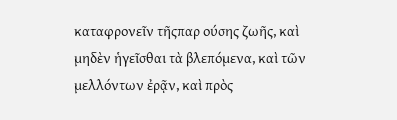καταφρονεῖν τῆςπαρ ούσης ζωῆς, καὶ µηδὲν ἡγεῖσθαι τὰ βλεπόµενα, καὶ τῶν µελλόντων ἐρᾷν, καὶ πρὸς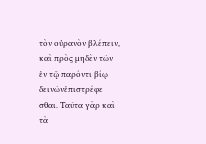τὸν οὐρανὸν βλέπειν, καὶ πρὸς µηδὲν τῶν ἐν τῷ παρόντι βίῳ δεινῶνἐπιστρέφε σθαι. Ταῦτα γὰρ καὶ τὰ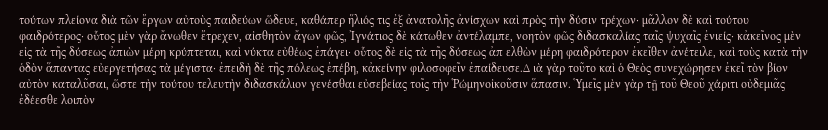τούτων πλείονα διὰ τῶν ἔργων αὐτοὺς παιδεύων ὥδευε, καθάπερ ἥλιός τις ἐξ ἀνατολῆς ἀνίσχων καὶ πρὸς τὴν δύσιν τρέχων· µᾶλλον δὲ καὶ τούτου φαιδρότερος· οὗτος µὲν γὰρ ἄνωθεν ἔτρεχεν, αἰσθητὸν ἄγων φῶς, Ἰγνάτιος δὲ κάτωθεν ἀντέλαµπε, νοητὸν φῶς διδασκαλίας ταῖς ψυχαῖς ἐνιείς· κἀκεῖνος µὲν εἰς τὰ τῆς δύσεως ἀπιὼν µέρη κρύπτεται, καὶ νύκτα εὐθέως ἐπάγει· οὗτος δὲ εἰς τὰ τῆς δύσεως ἀπ ελθὼν µέρη φαιδρότερον ἐκεῖθεν ἀνέτειλε, καὶ τοὺς κατὰ τὴν ὁδὸν ἅπαντας εὐεργετήσας τὰ µέγιστα· ἐπειδὴ δὲ τῆς πόλεως ἐπέβη, κἀκείνην φιλοσοφεῖν ἐπαίδευσε.∆ ιὰ γὰρ τοῦτο καὶ ὁ Θεὸς συνεχώρησεν ἐκεῖ τὸν βίον αὐτὸν καταλῦσαι, ὥστε τὴν τούτου τελευτὴν διδασκάλιον γενέσθαι εὐσεβείας τοῖς τὴν Ῥώµηνοἰκοῦσιν ἅπασιν. Ὑµεῖς µὲν γὰρ τῇ τοῦ Θεοῦ χάριτι οὐδεµιᾶς ἐδέεσθε λοιπὸν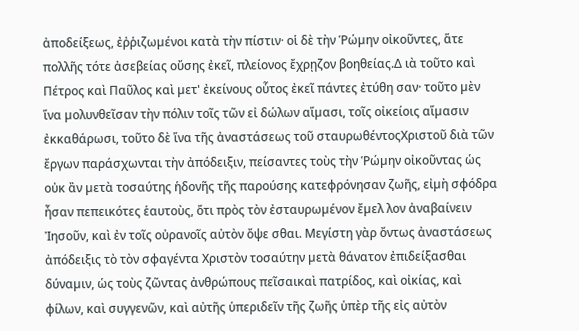ἀποδείξεως, ἐῤῥιζωµένοι κατὰ τὴν πίστιν· οἱ δὲ τὴν Ῥώµην οἰκοῦντες, ἅτε πολλῆς τότε ἀσεβείας οὔσης ἐκεῖ, πλείονος ἔχρῃζον βοηθείας.∆ ιὰ τοῦτο καὶ Πέτρος καὶ Παῦλος καὶ µετ' ἐκείνους οὗτος ἐκεῖ πάντες ἐτύθη σαν· τοῦτο µὲν ἵνα µολυνθεῖσαν τὴν πόλιν τοῖς τῶν εἰ δώλων αἵµασι, τοῖς οἰκείοις αἵµασιν ἐκκαθάρωσι, τοῦτο δὲ ἵνα τῆς ἀναστάσεως τοῦ σταυρωθέντοςΧριστοῦ διὰ τῶν ἔργων παράσχωνται τὴν ἀπόδειξιν, πείσαντες τοὺς τὴν Ῥώµην οἰκοῦντας ὡς οὐκ ἂν µετὰ τοσαύτης ἡδονῆς τῆς παρούσης κατεφρόνησαν ζωῆς, εἰµὴ σφόδρα ἦσαν πεπεικότες ἑαυτοὺς, ὅτι πρὸς τὸν ἐσταυρωµένον ἔµελ λον ἀναβαίνειν Ἰησοῦν, καὶ ἐν τοῖς οὐρανοῖς αὐτὸν ὄψε σθαι. Μεγίστη γὰρ ὄντως ἀναστάσεως ἀπόδειξις τὸ τὸν σφαγέντα Χριστὸν τοσαύτην µετὰ θάνατον ἐπιδείξασθαι δύναµιν, ὡς τοὺς ζῶντας ἀνθρώπους πεῖσαικαὶ πατρίδος, καὶ οἰκίας, καὶ φίλων, καὶ συγγενῶν, καὶ αὐτῆς ὑπεριδεῖν τῆς ζωῆς ὑπὲρ τῆς εἰς αὐτὸν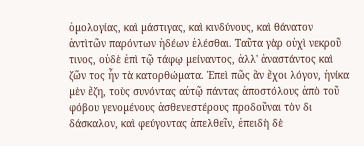ὁµολογίας, καὶ µάστιγας, καὶ κινδύνους, καὶ θάνατον ἀντὶτῶν παρόντων ἡδέων ἑλέσθαι. Ταῦτα γὰρ οὐχὶ νεκροῦ τινος, οὐδὲ ἐπὶ τῷ τάφῳ µείναντος, ἀλλ' ἀναστάντος καὶ ζῶν τος ἦν τὰ κατορθώµατα. Ἐπεὶ πῶς ἂν ἔχοι λόγον, ἡνίκα µὲν ἔζη, τοὺς συνόντας αὐτῷ πάντας ἀποστόλους ἀπὸ τοῦ φόβου γενοµένους ἀσθενεστέρους προδοῦναι τὸν δι δάσκαλον, καὶ φεύγοντας ἀπελθεῖν, ἐπειδὴ δὲ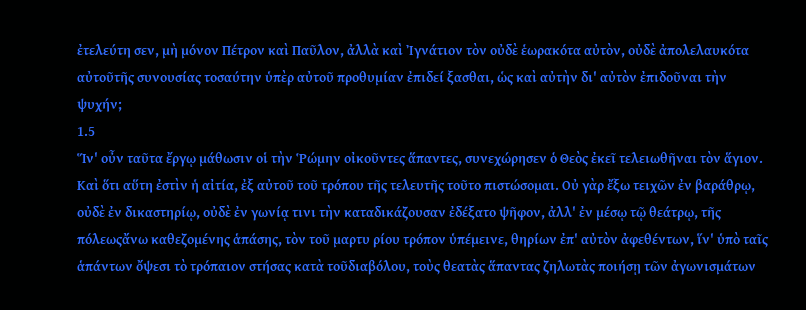ἐτελεύτη σεν, µὴ µόνον Πέτρον καὶ Παῦλον, ἀλλὰ καὶ Ἰγνάτιον τὸν οὐδὲ ἑωρακότα αὐτὸν, οὐδὲ ἀπολελαυκότα αὐτοῦτῆς συνουσίας τοσαύτην ὑπὲρ αὐτοῦ προθυµίαν ἐπιδεί ξασθαι, ὡς καὶ αὐτὴν δι' αὐτὸν ἐπιδοῦναι τὴν ψυχήν;
1.5
Ἵν' οὖν ταῦτα ἔργῳ µάθωσιν οἱ τὴν Ῥώµην οἰκοῦντες ἅπαντες, συνεχώρησεν ὁ Θεὸς ἐκεῖ τελειωθῆναι τὸν ἅγιον. Καὶ ὅτι αὕτη ἐστὶν ἡ αἰτία, ἐξ αὐτοῦ τοῦ τρόπου τῆς τελευτῆς τοῦτο πιστώσοµαι. Οὐ γὰρ ἔξω τειχῶν ἐν βαράθρῳ, οὐδὲ ἐν δικαστηρίῳ, οὐδὲ ἐν γωνίᾳ τινι τὴν καταδικάζουσαν ἐδέξατο ψῆφον, ἀλλ' ἐν µέσῳ τῷ θεάτρῳ, τῆς πόλεωςἄνω καθεζοµένης ἁπάσης, τὸν τοῦ µαρτυ ρίου τρόπον ὑπέµεινε, θηρίων ἐπ' αὐτὸν ἀφεθέντων, ἵν' ὑπὸ ταῖς ἁπάντων ὄψεσι τὸ τρόπαιον στήσας κατὰ τοῦδιαβόλου, τοὺς θεατὰς ἅπαντας ζηλωτὰς ποιήσῃ τῶν ἀγωνισµάτων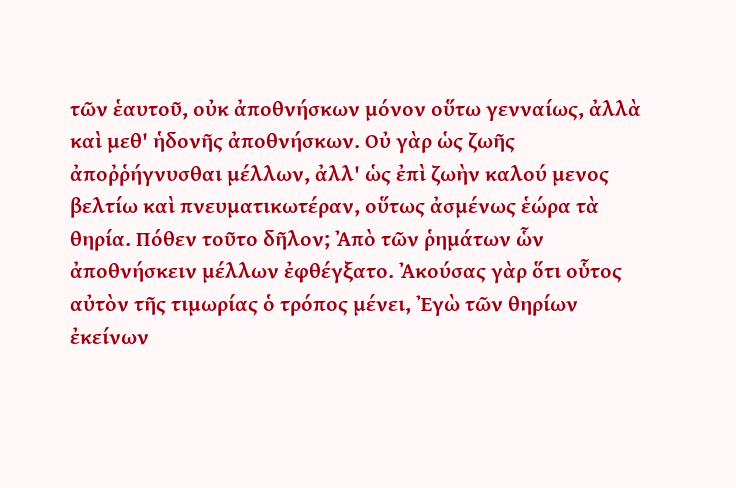τῶν ἑαυτοῦ, οὐκ ἀποθνήσκων µόνον οὕτω γενναίως, ἀλλὰ καὶ µεθ' ἡδονῆς ἀποθνήσκων. Οὐ γὰρ ὡς ζωῆς ἀποῤῥήγνυσθαι µέλλων, ἀλλ' ὡς ἐπὶ ζωὴν καλού µενος βελτίω καὶ πνευµατικωτέραν, οὕτως ἀσµένως ἑώρα τὰ θηρία. Πόθεν τοῦτο δῆλον; Ἀπὸ τῶν ῥηµάτων ὧν ἀποθνήσκειν µέλλων ἐφθέγξατο. Ἀκούσας γὰρ ὅτι οὗτος αὐτὸν τῆς τιµωρίας ὁ τρόπος µένει, Ἐγὼ τῶν θηρίων ἐκείνων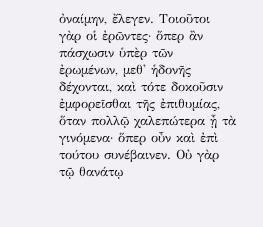ὀναίµην, ἔλεγεν. Τοιοῦτοι γὰρ οἱ ἐρῶντες· ὅπερ ἂν πάσχωσιν ὑπὲρ τῶν ἐρωµένων, µεθ' ἡδονῆς δέχονται, καὶ τότε δοκοῦσιν ἐµφορεῖσθαι τῆς ἐπιθυµίας, ὅταν πολλῷ χαλεπώτερα ᾖ τὰ γινόµενα· ὅπερ οὖν καὶ ἐπὶ τούτου συνέβαινεν. Οὐ γὰρ τῷ θανάτῳ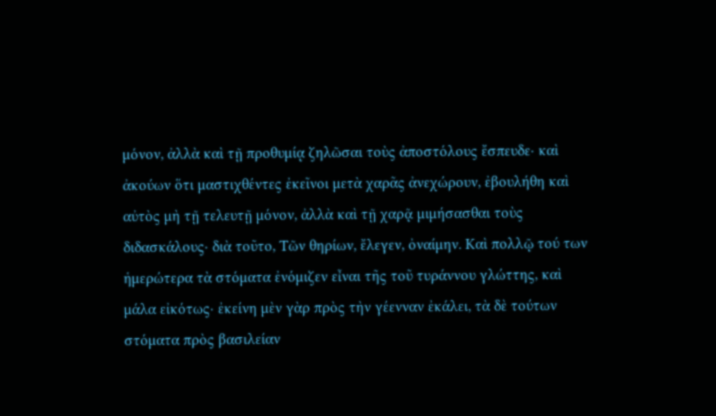µόνον, ἀλλὰ καὶ τῇ προθυµίᾳ ζηλῶσαι τοὺς ἀποστόλους ἔσπευδε· καὶ ἀκούων ὅτι µαστιχθέντες ἐκεῖνοι µετὰ χαρᾶς ἀνεχώρουν, ἐβουλήθη καὶ αὐτὸς µὴ τῇ τελευτῇ µόνον, ἀλλὰ καὶ τῇ χαρᾷ µιµήσασθαι τοὺς διδασκάλους· διὰ τοῦτο, Τῶν θηρίων, ἔλεγεν, ὀναίµην. Καὶ πολλῷ τού των ἡµερώτερα τὰ στόµατα ἐνόµιζεν εἶναι τῆς τοῦ τυράννου γλώττης, καὶ µάλα εἰκότως· ἐκείνη µὲν γὰρ πρὸς τὴν γέενναν ἐκάλει, τὰ δὲ τούτων στόµατα πρὸς βασιλείαν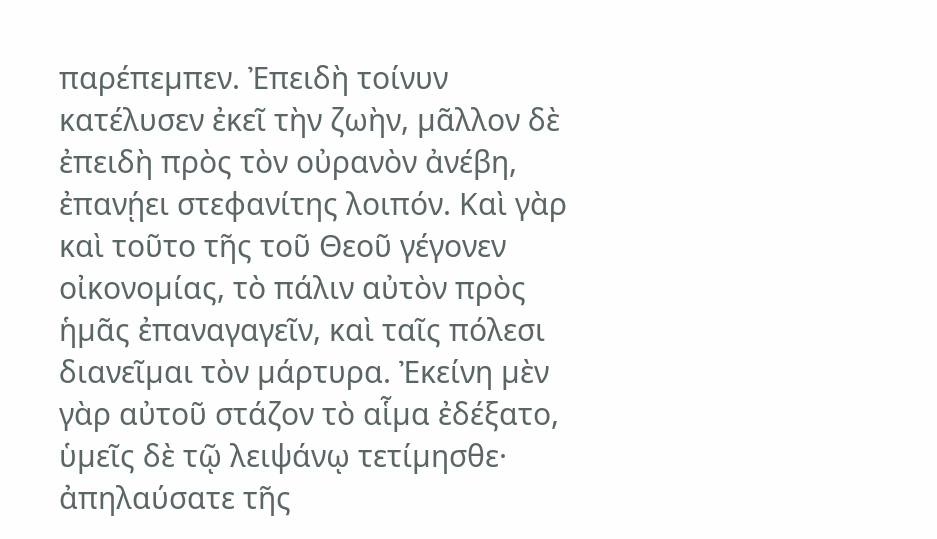παρέπεµπεν. Ἐπειδὴ τοίνυν κατέλυσεν ἐκεῖ τὴν ζωὴν, µᾶλλον δὲ ἐπειδὴ πρὸς τὸν οὐρανὸν ἀνέβη, ἐπανῄει στεφανίτης λοιπόν. Καὶ γὰρ καὶ τοῦτο τῆς τοῦ Θεοῦ γέγονεν οἰκονοµίας, τὸ πάλιν αὐτὸν πρὸς ἡµᾶς ἐπαναγαγεῖν, καὶ ταῖς πόλεσι διανεῖµαι τὸν µάρτυρα. Ἐκείνη µὲν γὰρ αὐτοῦ στάζον τὸ αἷµα ἐδέξατο, ὑµεῖς δὲ τῷ λειψάνῳ τετίµησθε· ἀπηλαύσατε τῆς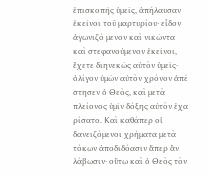ἐπισκοπῆς ὑµεῖς, ἀπήλαυσαν ἐκεῖνοι τοῦ µαρτυρίου· εἶδον ἀγωνιζό µενον καὶ νικῶντα καὶ στεφανούµενον ἐκεῖνοι, ἔχετε διηνεκῶς αὐτὸν ὑµεῖς· ὀλίγον ὑµῶν αὐτὸν χρόνον ἀπέ στησεν ὁ Θεὸς, καὶ µετὰ πλείονος ὑµῖν δόξης αὐτὸν ἐχα ρίσατο. Καὶ καθάπερ οἱ δανειζόµενοι χρήµατα µετὰ τόκων ἀποδιδόασιν ἅπερ ἂν λάβωσιν· οὕτω καὶ ὁ Θεὸς τὸν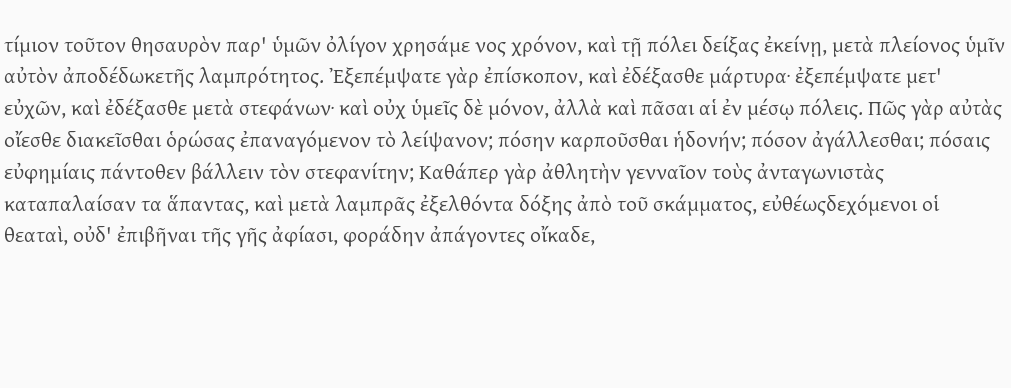τίµιον τοῦτον θησαυρὸν παρ' ὑµῶν ὀλίγον χρησάµε νος χρόνον, καὶ τῇ πόλει δείξας ἐκείνῃ, µετὰ πλείονος ὑµῖν αὐτὸν ἀποδέδωκετῆς λαµπρότητος. Ἐξεπέµψατε γὰρ ἐπίσκοπον, καὶ ἐδέξασθε µάρτυρα· ἐξεπέµψατε µετ' εὐχῶν, καὶ ἐδέξασθε µετὰ στεφάνων· καὶ οὐχ ὑµεῖς δὲ µόνον, ἀλλὰ καὶ πᾶσαι αἱ ἐν µέσῳ πόλεις. Πῶς γὰρ αὐτὰς οἴεσθε διακεῖσθαι ὁρώσας ἐπαναγόµενον τὸ λείψανον; πόσην καρποῦσθαι ἡδονήν; πόσον ἀγάλλεσθαι; πόσαις εὐφηµίαις πάντοθεν βάλλειν τὸν στεφανίτην; Καθάπερ γὰρ ἀθλητὴν γενναῖον τοὺς ἀνταγωνιστὰς καταπαλαίσαν τα ἅπαντας, καὶ µετὰ λαµπρᾶς ἐξελθόντα δόξης ἀπὸ τοῦ σκάµµατος, εὐθέωςδεχόµενοι οἱ θεαταὶ, οὐδ' ἐπιβῆναι τῆς γῆς ἀφίασι, φοράδην ἀπάγοντες οἴκαδε,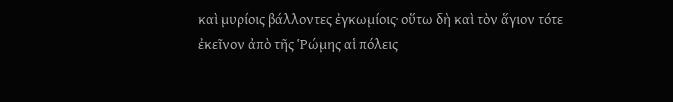καὶ µυρίοις βάλλοντες ἐγκωµίοις· οὕτω δὴ καὶ τὸν ἅγιον τότε ἐκεῖνον ἀπὸ τῆς Ῥώµης αἱ πόλεις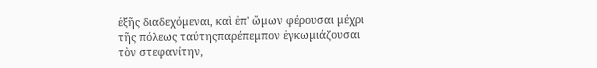ἑξῆς διαδεχόµεναι, καὶ ἐπ' ὤµων φέρουσαι µέχρι τῆς πόλεως ταύτηςπαρέπεµπον ἐγκωµιάζουσαι τὸν στεφανίτην,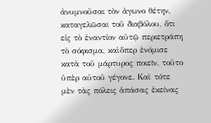ἀνυµνοῦσαι τὸν ἀγωνο θέτην, καταγελῶσαι τοῦ διαβόλου, ὅτι εἰς τὸ ἐναντίον αὐτῷ περιετράπη τὸ σόφισµα, καὶὅπερ ἐνόµισε κατὰ τοῦ µάρτυρος ποιεῖν, τοῦτο ὑπὲρ αὐτοῦ γέγονε. Καὶ τότε µὲν τὰς πόλεις ἁπάσας ἐκείνας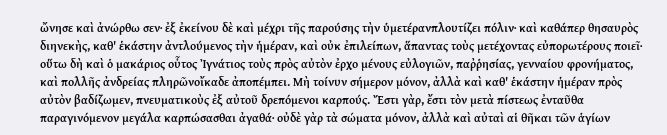ὤνησε καὶ ἀνώρθω σεν· ἐξ ἐκείνου δὲ καὶ µέχρι τῆς παρούσης τὴν ὑµετέρανπλουτίζει πόλιν· καὶ καθάπερ θησαυρὸς διηνεκὴς, καθ' ἑκάστην ἀντλούµενος τὴν ἡµέραν, καὶ οὐκ ἐπιλείπων, ἅπαντας τοὺς µετέχοντας εὐπορωτέρους ποιεῖ· οὕτω δὴ καὶ ὁ µακάριος οὗτος Ἰγνάτιος τοὺς πρὸς αὐτὸν ἐρχο µένους εὐλογιῶν, παῤῥησίας, γενναίου φρονήµατος, καὶ πολλῆς ἀνδρείας πληρῶνοἴκαδε ἀποπέµπει. Μὴ τοίνυν σήµερον µόνον, ἀλλὰ καὶ καθ' ἑκάστην ἡµέραν πρὸς αὐτὸν βαδίζωµεν, πνευµατικοὺς ἐξ αὐτοῦ δρεπόµενοι καρπούς. Ἔστι γὰρ, ἔστι τὸν µετὰ πίστεως ἐνταῦθα παραγινόµενον µεγάλα καρπώσασθαι ἀγαθά· οὐδὲ γὰρ τὰ σώµατα µόνον, ἀλλὰ καὶ αὐταὶ αἱ θῆκαι τῶν ἁγίων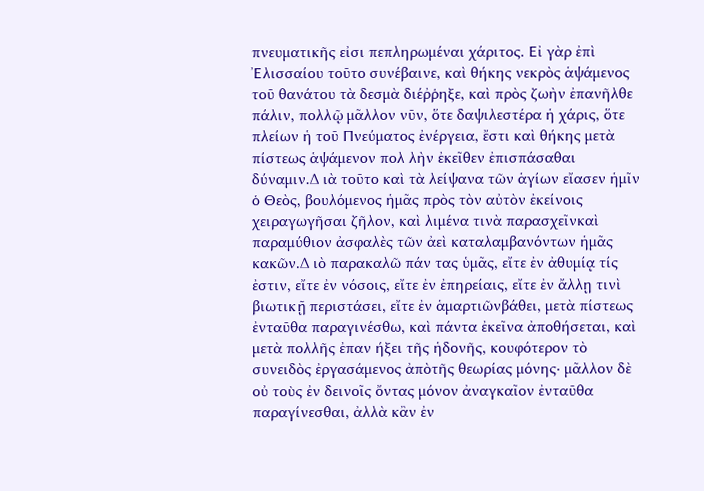πνευµατικῆς εἰσι πεπληρωµέναι χάριτος. Εἰ γὰρ ἐπὶ Ἐλισσαίου τοῦτο συνέβαινε, καὶ θήκης νεκρὸς ἁψάµενος τοῦ θανάτου τὰ δεσµὰ διέῤῥηξε, καὶ πρὸς ζωὴν ἐπανῆλθε πάλιν, πολλῷ µᾶλλον νῦν, ὅτε δαψιλεστέρα ἡ χάρις, ὅτε πλείων ἡ τοῦ Πνεύµατος ἐνέργεια, ἔστι καὶ θήκης µετὰ πίστεως ἁψάµενον πολ λὴν ἐκεῖθεν ἐπισπάσαθαι δύναµιν.∆ ιὰ τοῦτο καὶ τὰ λείψανα τῶν ἁγίων εἴασεν ἡµῖν ὁ Θεὸς, βουλόµενος ἡµᾶς πρὸς τὸν αὐτὸν ἐκείνοις χειραγωγῆσαι ζῆλον, καὶ λιµένα τινὰ παρασχεῖνκαὶ παραµύθιον ἀσφαλὲς τῶν ἀεὶ καταλαµβανόντων ἡµᾶς κακῶν.∆ ιὸ παρακαλῶ πάν τας ὑµᾶς, εἴτε ἐν ἀθυµίᾳ τίς ἐστιν, εἴτε ἐν νόσοις, εἴτε ἐν ἐπηρείαις, εἴτε ἐν ἄλλῃ τινὶ βιωτικῇ περιστάσει, εἴτε ἐν ἁµαρτιῶνβάθει, µετὰ πίστεως ἐνταῦθα παραγινέσθω, καὶ πάντα ἐκεῖνα ἀποθήσεται, καὶ µετὰ πολλῆς ἐπαν ήξει τῆς ἡδονῆς, κουφότερον τὸ συνειδὸς ἐργασάµενος ἀπὸτῆς θεωρίας µόνης· µᾶλλον δὲ οὐ τοὺς ἐν δεινοῖς ὄντας µόνον ἀναγκαῖον ἐνταῦθα παραγίνεσθαι, ἀλλὰ κἂν ἐν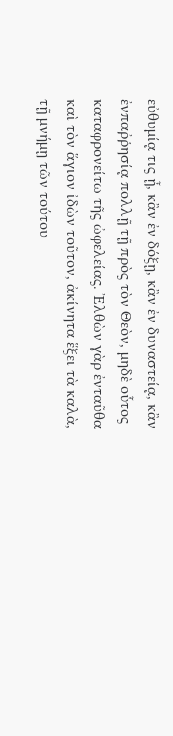εὐθυµίᾳ τις ᾖ, κἂν ἐν δόξῃ, κἂν ἐν δυναστείᾳ, κἂν ἐνπαῤῥησίᾳ πολλῇ τῇ πρὸς τὸν Θεὸν, µηδὲ οὗτος καταφρονείτω τῆς ὠφελείας. Ἐλθὼν γὰρ ἐνταῦθα καὶ τὸν ἅγιον ἰδὼν τοῦτον, ἀκίνητα ἕξει τὰ καλὰ, τῇ µνήµῃ τῶν τούτου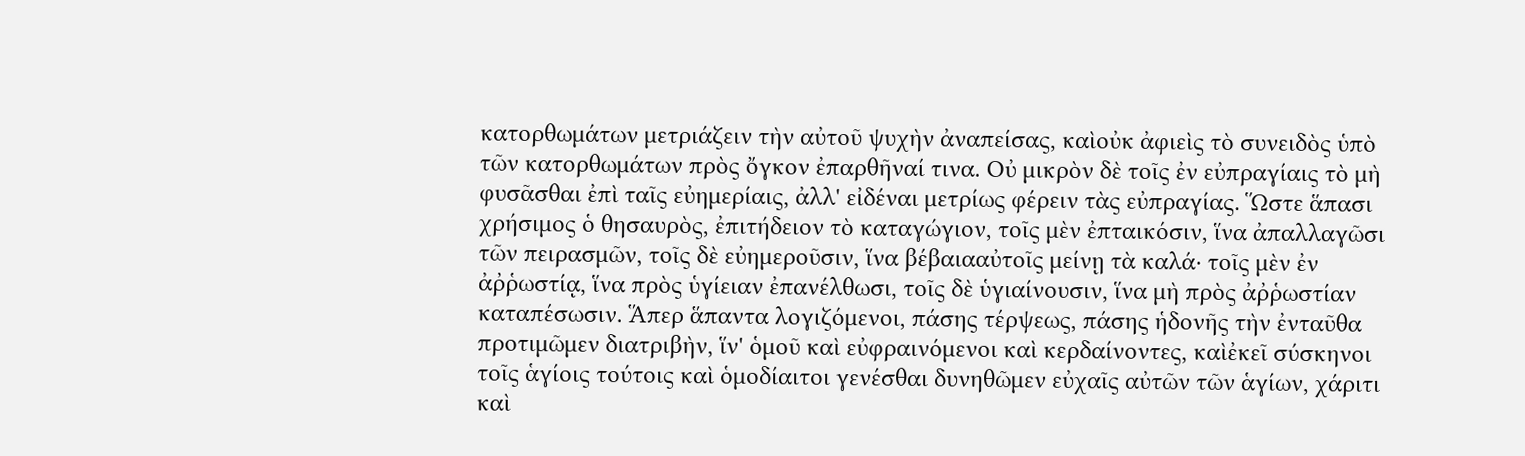κατορθωµάτων µετριάζειν τὴν αὐτοῦ ψυχὴν ἀναπείσας, καὶοὐκ ἀφιεὶς τὸ συνειδὸς ὑπὸ τῶν κατορθωµάτων πρὸς ὄγκον ἐπαρθῆναί τινα. Οὐ µικρὸν δὲ τοῖς ἐν εὐπραγίαις τὸ µὴ φυσᾶσθαι ἐπὶ ταῖς εὐηµερίαις, ἀλλ' εἰδέναι µετρίως φέρειν τὰς εὐπραγίας. Ὥστε ἅπασι χρήσιµος ὁ θησαυρὸς, ἐπιτήδειον τὸ καταγώγιον, τοῖς µὲν ἐπταικόσιν, ἵνα ἀπαλλαγῶσι τῶν πειρασµῶν, τοῖς δὲ εὐηµεροῦσιν, ἵνα βέβαιααὐτοῖς µείνῃ τὰ καλά· τοῖς µὲν ἐν ἀῤῥωστίᾳ, ἵνα πρὸς ὑγίειαν ἐπανέλθωσι, τοῖς δὲ ὑγιαίνουσιν, ἵνα µὴ πρὸς ἀῤῥωστίαν καταπέσωσιν. Ἅπερ ἅπαντα λογιζόµενοι, πάσης τέρψεως, πάσης ἡδονῆς τὴν ἐνταῦθα προτιµῶµεν διατριβὴν, ἵν' ὁµοῦ καὶ εὐφραινόµενοι καὶ κερδαίνοντες, καὶἐκεῖ σύσκηνοι τοῖς ἁγίοις τούτοις καὶ ὁµοδίαιτοι γενέσθαι δυνηθῶµεν εὐχαῖς αὐτῶν τῶν ἁγίων, χάριτι καὶ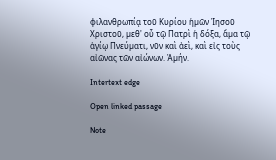φιλανθρωπίᾳ τοῦ Κυρίου ἡµῶν Ἰησοῦ Χριστοῦ, µεθ' οὗ τῷ Πατρὶ ἡ δόξα, ἅµα τῷ ἁγίῳ Πνεύµατι, νῦν καὶ ἀεὶ, καὶ εἰς τοὺς αἰῶνας τῶν αἰώνων. Ἀµήν.

Intertext edge

Open linked passage

Note